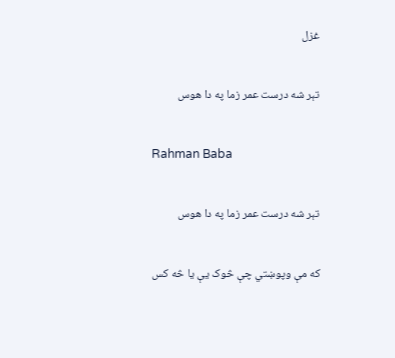غزل

تېر شه درست عمر زما په دا هوس

Rahman Baba

تېر شه درست عمر زما په دا هوس

که مې وپوښتي چې څوک يې يا څه کس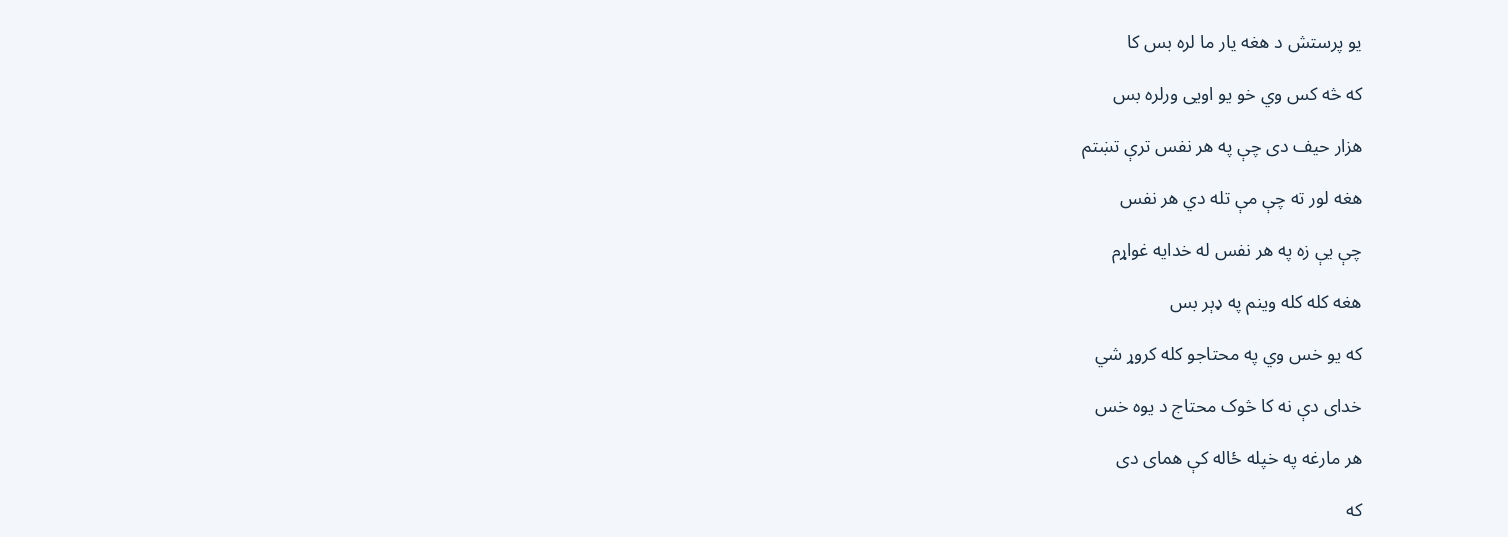يو پرستش د هغه يار ما لره بس کا

که څه کس وي خو يو اويی ورلره بس

هزار حيف دی چې په هر نفس ترې تښتم

هغه لور ته چې مې تله دي هر نفس

چې يې زه په هر نفس له خدايه غواړم

هغه کله کله وينم په ډېر بس

که يو خس وي په محتاجو کله کروړ شي

خدای دې نه کا څوک محتاج د يوه خس

هر مارغه په خپله ځاله کې همای دی

که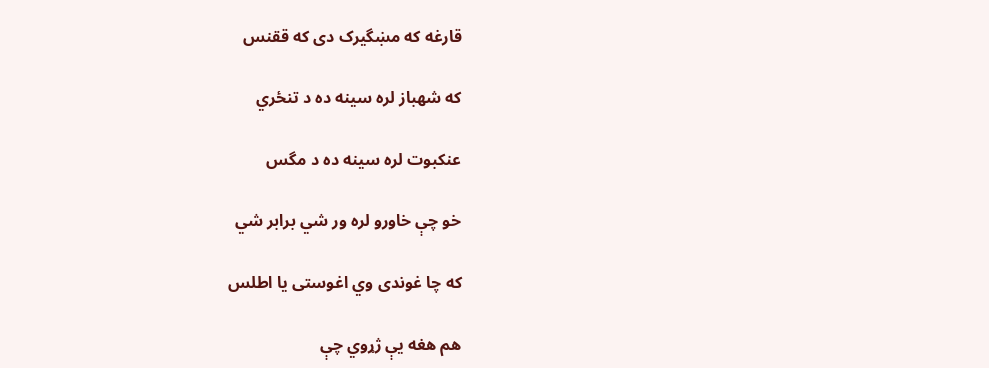قارغه که مښگيرک دی که ققنس

که شهباز لره سينه ده د تنځري

عنکبوت لره سينه ده د مگس

خو چې خاورو لره ور شي برابر شي

که چا غوندی وي اغوستی يا اطلس

هم هغه يې ژړوي چې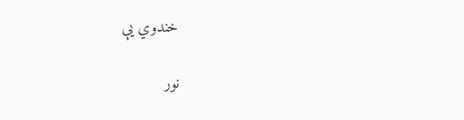خندوي يې

نور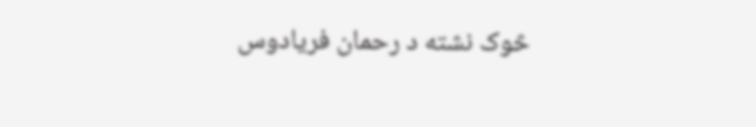څوک نشته د رحمان فريادوس